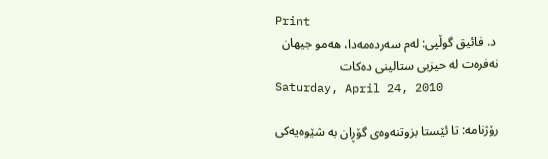Print
 د. فائیق گوڵپی‌: له‌م سه‌رده‌مه‌دا، هه‌مو جیهان نه‌فره‌ت له‌ حیزبی‌ ستالینی‌ ده‌كات
Saturday, April 24, 2010

رۆژنامه‌: تا ئێستا بزوتنه‌وه‌ی‌ گۆڕان به‌ شێوه‌یه‌كی‌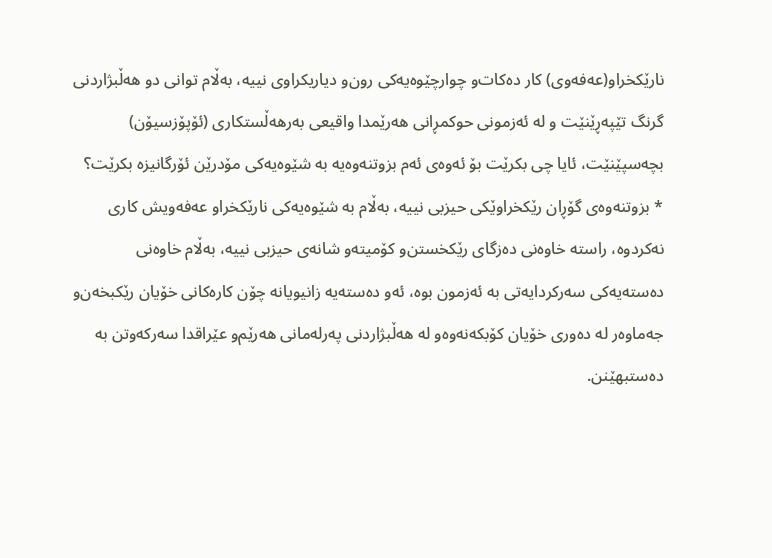نارێكخراو(عه‌فه‌وی‌) كار ده‌كات‌و چوارچێوه‌یه‌كی‌ رون‌و دیاریكراوی‌ نییه‌، به‌ڵام توانی‌ دو هه‌ڵبژاردنی‌ گرنگ تێپه‌ڕێنێت و له‌ ئه‌زمونی‌ حوكمڕانی‌ هه‌رێمدا واقیعی‌ به‌رهه‌ڵستكاری‌ (ئۆپۆزسیۆن) بچه‌سپێنێت، ئایا چی‌ بكرێت بۆ ئه‌وه‌ی‌ ئه‌م بزوتنه‌وه‌یه‌ به‌ شێوه‌یه‌كی‌ مۆدرێن ئۆرگانیزه‌ بكرێت؟
* بزوتنه‌وه‌ی‌ گۆڕان رێكخراوێكی‌ حیزبی‌ نییه‌، به‌ڵام به‌ شێوه‌یه‌كی‌ نارێكخراو عه‌فه‌ویش كاری‌ نه‌كردوه‌، راسته‌ خاوه‌نی‌ ده‌زگای‌ رێكخستن‌و كۆمیته‌و شانه‌ی‌ حیزبی‌ نییه‌، به‌ڵام خاوه‌نی‌ ده‌سته‌یه‌كی‌ سه‌ركردایه‌تی‌ به‌ ئه‌زمون بوه‌، ئه‌و ده‌سته‌یه‌ زانیویانه‌ چۆن كاره‌كانی‌ خۆیان رێكبخه‌ن‌و جه‌ماوه‌ر له‌ ده‌وری‌ خۆیان كۆبكه‌نه‌وه‌‌و له‌ هه‌ڵبژاردنی‌ په‌رله‌مانی‌ هه‌رێم‌و عێراقدا سه‌ركه‌وتن به‌ ده‌ستبهێنن.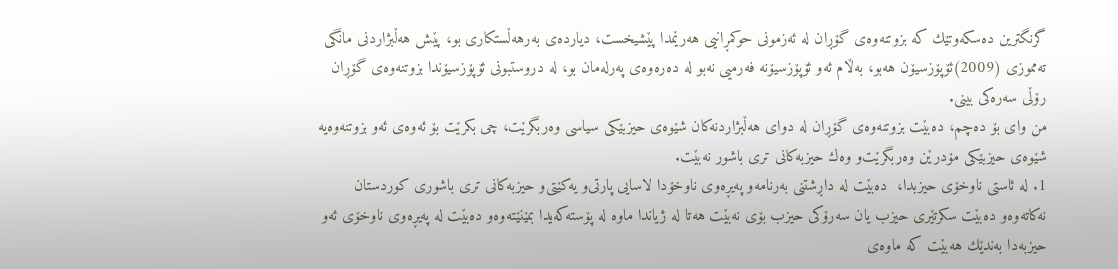گرنگترین ده‌سكه‌وتێك كه‌ بزوتنه‌وه‌ی‌ گۆڕان له‌ ئه‌زمونی‌ حوكمڕانیی‌ هه‌رێمدا پێشیخست، دیارده‌ی‌ به‌رهه‌ڵستكاری‌ بو، پێش هه‌ڵبژاردنی‌ مانگی‌ ته‌مموزی‌ (2009)ئۆپۆزسیۆن هه‌بو، به‌ڵام ئه‌و ئۆپۆزسیۆنه‌ فه‌رمیی‌ نه‌بو له‌ ده‌ره‌وه‌ی‌ په‌رله‌مان بو، له‌ دروستبونی‌ ئۆپۆزسیۆندا بزوتنه‌وه‌ی‌ گۆڕان رۆڵی‌ سه‌ره‌كی‌ بینی‌.
من وای‌ بۆ ده‌چم، ده‌بێت بزوتنه‌وه‌ی‌ گۆڕان له‌ دوای‌ هه‌ڵبژاردنه‌كان شێوه‌ی‌ حیزبێكی‌ سیاسی‌ وه‌ربگرێت، چی‌ بكرێت بۆ ئه‌وه‌ی‌ ئه‌و بزوتنه‌وه‌یه‌ شێوه‌ی حیزبێكی‌ مۆدرێن وه‌ربگرێت‌و وه‌ك حیزبه‌كانی‌ تری‌ باشور نه‌بێت.
1. له‌ ئاستی‌ ناوخۆی‌ حیزبدا،  ده‌بێت له‌ داڕشتنی‌ به‌رنامه‌‌و په‌یڕه‌وی‌ ناوخۆدا لاسایی‌ پارتی‌‌و یه‌كێتی‌‌و حیزبه‌كانی‌ تری‌ باشوری‌ كوردستان نه‌كاته‌وه‌‌و ده‌بێت سكرتێری‌ حیزب یان سه‌رۆكی‌ حیزب بۆی‌ نه‌بێت هه‌تا له‌ ژیاندا ماوه‌ له‌ پۆسته‌كه‌یدا بمێنێته‌وه‌‌و ده‌بێت له‌ په‌یڕه‌وی‌ ناوخۆی‌ ئه‌و حیزبه‌دا به‌ندێك هه‌بێت كه‌ ماوه‌ی‌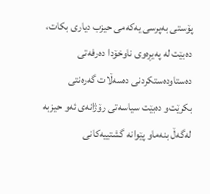پۆستی‌ به‌پرسی‌ یه‌كه‌می‌ حیزب دیاری‌ بكات، ده‌بێت له‌ په‌یڕه‌وی‌ ناوخۆدا ده‌رفه‌تی‌ ده‌ستاوده‌ستكردنی‌ ده‌سه‌ڵات گه‌ره‌نتی‌ بكرێت‌و ده‌بێت سیاسه‌تی‌ رۆژانه‌ی‌ ئه‌و حیزبه‌ له‌گه‌ڵ‌ بنه‌ماو پێوانه‌ گشتییه‌كانی‌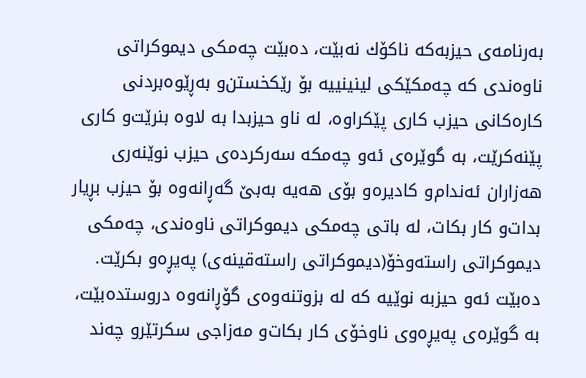به‌رنامه‌ی حیزبه‌كه‌ ناكۆك نه‌بێت، ده‌بێت چه‌مكی‌ دیموكراتی‌ ناوه‌ندی‌ كه‌ چه‌مكێكی‌ لینینییه‌ بۆ رێكخستن‌و به‌ڕێوه‌بردنی‌ كاره‌كانی‌ حیزب كاری‌ پێكراوه‌، له‌ ناو حیزبدا به‌ لاوه‌ بنرێت‌و كاری‌ پێنه‌كرێت، به‌ گوێره‌ی‌ ئه‌و چه‌مكه‌ سه‌ركرده‌ی‌ حیزب نوێنه‌ری‌ هه‌زاران ئه‌ندام‌و كادیره‌‌و بۆی‌ هه‌یه‌ به‌بێ‌ گه‌ڕانه‌وه‌ بۆ حیزب بڕیار بدات‌و كار بكات، له‌ باتی‌ چه‌مكی‌ دیموكراتی‌ ناوه‌ندی‌، چه‌مكی‌ دیموكراتی‌ راسته‌وخۆ(دیموكراتی‌ راسته‌قینه‌ی‌) په‌یڕه‌و بكرێت. ده‌بێت ئه‌و حیزبه‌ نوێیه‌ كه‌ له‌ بزوتنه‌وه‌ی‌ گۆڕانه‌وه‌ دروستده‌بێت، به‌ گوێره‌ی‌ په‌یڕه‌وی‌ ناوخۆی‌ كار بكات‌و مه‌زاجی‌ سكرتێر‌و چه‌ند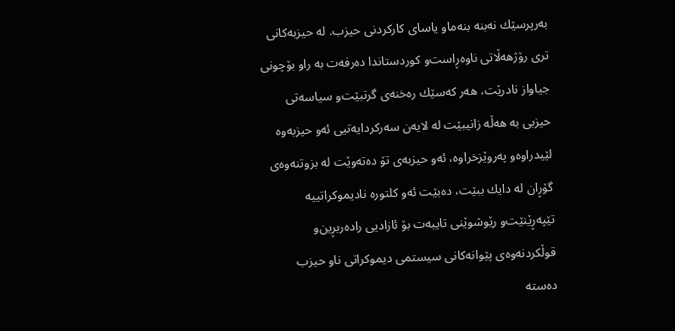به‌رپرسێك نه‌بنه‌ بنه‌ماو یاسای‌ كاركردنی‌ حیزب. له‌ حیزبه‌كانی‌ تری‌ رۆژهه‌ڵاتی‌ ناوه‌ڕاست‌و كوردستاندا ده‌رفه‌ت به‌ را‌و بۆچونی‌ جیاواز نادرێت، هه‌ر كه‌سێك ره‌خنه‌ی‌ گرتبێت‌و سیاسه‌تی‌ حیزبی‌ به‌ هه‌ڵه‌ زانیبێت له‌ لایه‌ن سه‌ركردایه‌تیی‌ ئه‌و حیزبه‌وه‌ لێیدراوه‌‌و په‌روێزخراوه‌، ئه‌و حیزبه‌ی‌ تۆ ده‌ته‌وێت له‌ بزوتنه‌وه‌ی‌ گۆڕان له‌ دایك ببێت، ده‌بێت ئه‌و كلتوره‌ نادیموكراتییه‌ تێپه‌ڕێنێت‌و رێوشوێنی‌ تایبه‌ت بۆ ئازادیی‌ راده‌ربڕین‌و قوڵكردنه‌وه‌ی‌ پێوانه‌كانی‌ سیستمی‌ دیموكراتی ناو حیزب ده‌سته‌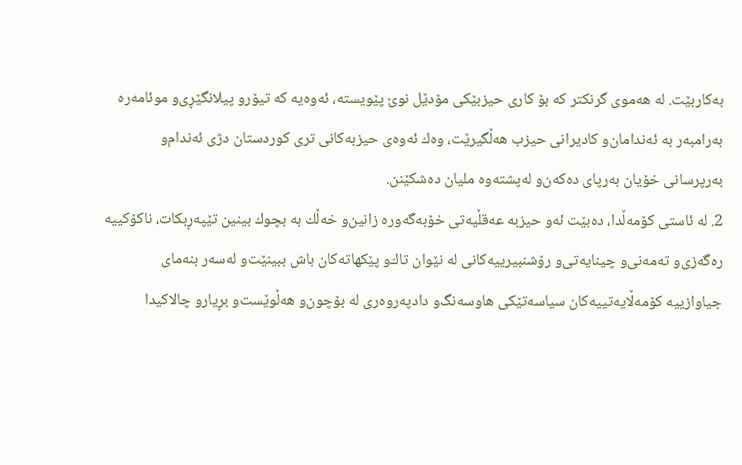به‌كاربێت. له‌ هه‌موی‌ گرنكتر كه‌ بۆ كاری‌ حیزبێكی‌ مۆدێل نوێ‌ پێویسته‌، ئه‌وه‌یه‌ كه‌ تیۆر‌و پیلانگێڕی‌‌و موئامه‌ره‌ به‌رامبه‌ر به‌ ئه‌ندامان‌و كادیرانی‌ حیزب هه‌ڵگیرێت، وه‌ك ئه‌وه‌ی‌ حیزبه‌كانی‌ تری‌ كوردستان دژی‌ ئه‌ندام‌و به‌رپرسانی‌ خۆیان به‌رپای‌ ده‌كه‌ن‌و له‌پشته‌وه‌ ملیان ده‌شكێنن.
2. له‌ ئاستی‌ كۆمه‌ڵدا، ده‌بێت ئه‌و حیزبه‌ عه‌قڵیه‌تی‌ خۆبه‌گه‌وره‌ زانین‌و خه‌ڵك به‌ بچوك بینین تێپه‌ڕبكات، ناكۆكییه‌ ره‌گه‌زی‌‌و ته‌مه‌نی‌‌و چینایه‌تی‌‌و رۆشنبیرییه‌كانی‌ له‌ نێوان تاك‌و پێكهاته‌كان باش ببینێت‌و له‌سه‌ر بنه‌مای‌ جیاوازییه‌ كۆمه‌ڵایه‌تییه‌كان سیاسه‌تێكی‌ هاوسه‌نگ‌و دادپه‌روه‌ری‌ له‌ بۆچون‌و هه‌ڵوێست‌و بڕیار‌و چالاكیدا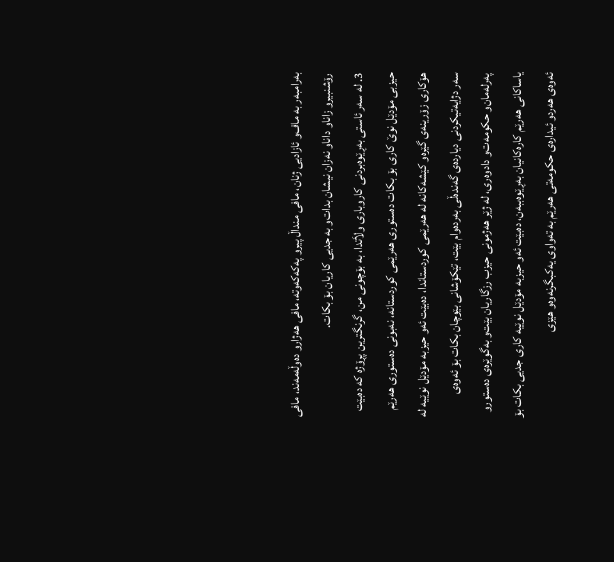به‌رامبه‌ر به‌ ماف‌و ئازادیی‌ ژنان، مافی‌ منداڵ‌ پیر‌و په‌كه‌كه‌وته‌، مافی‌ هه‌ژار‌و ده‌وڵه‌مه‌ند، مافی‌ رۆشنبیرو زانا‌و دانا‌و نه‌زان نیشان بدات‌و به‌ جدیی‌ كاریان بۆ بكات.
3. له‌ سه‌ر ئاستی‌ به‌ڕێوه‌بردنی‌ كاروباری‌ ولاَتدا، به‌ بۆچونی‌ من، گرنگترین پڕۆژه‌ كه‌ ده‌بێت حیزبی‌ مۆدێل نوێ‌ كاری‌ بۆ بكات ده‌ستوری‌ هه‌رێمی‌ كوردستانه‌، نه‌بونی‌ ده‌ستوری‌ هه‌رێم هۆكاری‌ زۆرینه‌ی‌ گێره‌و كێشه‌كانه‌ له‌ هه‌رێمی‌ كوردستاندا، ده‌بێت ئه‌و حیزبه‌ مۆدێل نوێیه‌ له‌ سه‌ر دژایه‌تیكردنی‌ دیارده‌ی‌ گه‌نده‌ڵی‌ به‌رده‌وام بێت، تێكۆشانی‌ بێوچان بكات بۆ ئه‌وه‌ی‌ په‌رله‌مان‌و حكومه‌ت‌و دادوه‌ری‌، له‌ ژێر هه‌ژمونی‌ حیزب رزگاریان بێت‌و به‌گوێره‌ی‌ ده‌ستور‌و یاساكانی‌ هه‌رێم كاره‌كانیان به‌ڕێوه‌ببه‌ن، ده‌بێت ئه‌و حیزبه‌ مۆدێل نوێیه‌ كاری‌ جدیی‌ بكات بۆ ئه‌وه‌ی‌ هه‌ردو ئیداره‌ی‌ حكومه‌تی‌ هه‌رێم به‌ ته‌واوی‌ یه‌كبگرنه‌وه‌و هێزی‌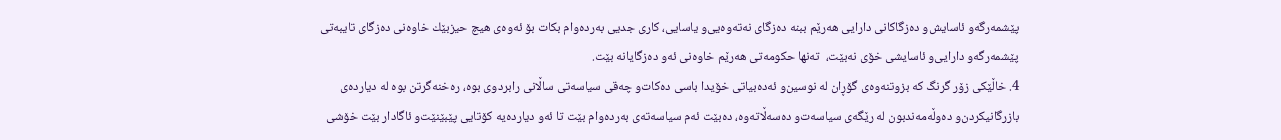پێشمه‌رگه‌‌و ئاسایش‌و ده‌زگاكانی‌ دارایی‌ هه‌رێم ببنه‌ ده‌زگای‌ نه‌ته‌وه‌یی‌‌و یاسایی‌، كاری‌ جدیی‌ به‌رده‌وام بكات بۆ ئه‌وه‌ی‌ هیچ حیزبێك خاوه‌نی‌ ده‌زگای‌ تایبه‌تی‌ پێشمه‌رگه‌‌و دارایی‌‌و ئاسایشی‌ خۆی‌ نه‌بێت،  ته‌نها حكومه‌تی‌ هه‌رێم خاوه‌نی‌ ئه‌و ده‌زگایانه‌ بێت.
4. خاڵێكی‌ زۆر گرنگ كه‌ بزوتنه‌وه‌ی‌ گۆڕان له‌ نوسین‌و ئه‌ده‌بیاتی‌ خۆیدا باسی‌ ده‌كات‌و چه‌قی‌ سیاسه‌تی‌ ساڵانی‌ رابردوی‌ بوه‌، ره‌خنه‌گرتن بوه‌ له‌ دیارده‌ی‌ بازرگانیكردن‌و ده‌وڵه‌مه‌ندبون له‌ رێگه‌ی‌ سیاسه‌ت‌و ده‌سه‌ڵاته‌وه‌، ده‌بێت ئه‌م سیاسه‌ته‌ی‌ به‌رده‌وام بێت تا ئه‌و دیارده‌یه‌ كۆتایی‌ پێبێنێت‌و ئاگادار بێت خۆشی‌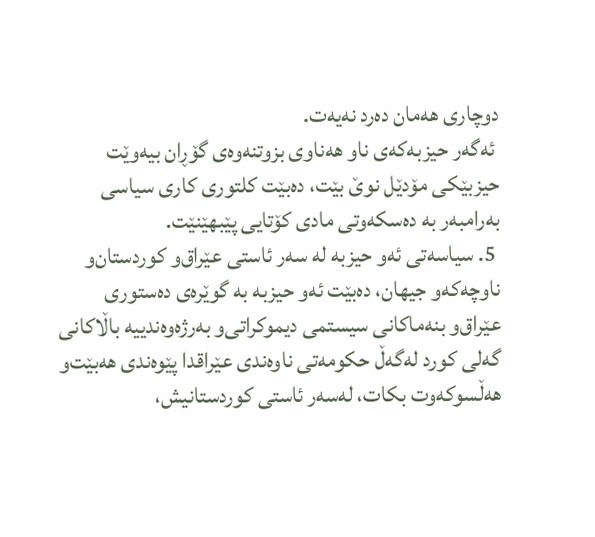دوچاری‌ هه‌مان ده‌رد نه‌یه‌ت.
 ئه‌گه‌ر حیزبه‌كه‌ی‌ ناو هه‌ناوی‌ بزوتنه‌وه‌ی‌ گۆڕان بیه‌وێت حیزبێكی‌ مۆدێل نوێ‌ بێت، ده‌بێت كلتوری‌ كاری‌ سیاسی‌ به‌رامبه‌ر به‌ ده‌سكه‌وتی‌ مادی‌ كۆتایی‌ پێبهێنێت.
 5. سیاسه‌تی‌ ئه‌و حیزبه‌ له‌ سه‌ر ئاستی‌ عێراق‌و كوردستان‌و ناوچه‌كه‌‌و جیهان، ده‌بێت ئه‌و حیزبه‌ به‌ گوێره‌ی‌ ده‌ستوری‌ عێراق‌و بنه‌ماكانی‌ سیستمی‌ دیموكراتی‌‌و به‌رژه‌وه‌ندییه‌ باڵاكانی‌ گه‌لی‌ كورد له‌گه‌ڵ‌ حكومه‌تی‌ ناوه‌ندی‌ عێراقدا پێوه‌ندی‌ هه‌بێت‌و هه‌ڵسوكه‌وت بكات، له‌سه‌ر ئاستی‌ كوردستانیش،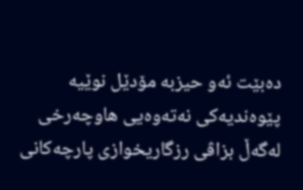ده‌بێت ئه‌و حیزبه‌ مۆدێل نوێیه‌ پێوه‌ندیه‌كی‌ نه‌ته‌وه‌یی‌ هاوچه‌رخی‌ له‌گه‌ڵ‌ بزاڤی‌ رزگاریخوازی‌ پارچه‌كانی‌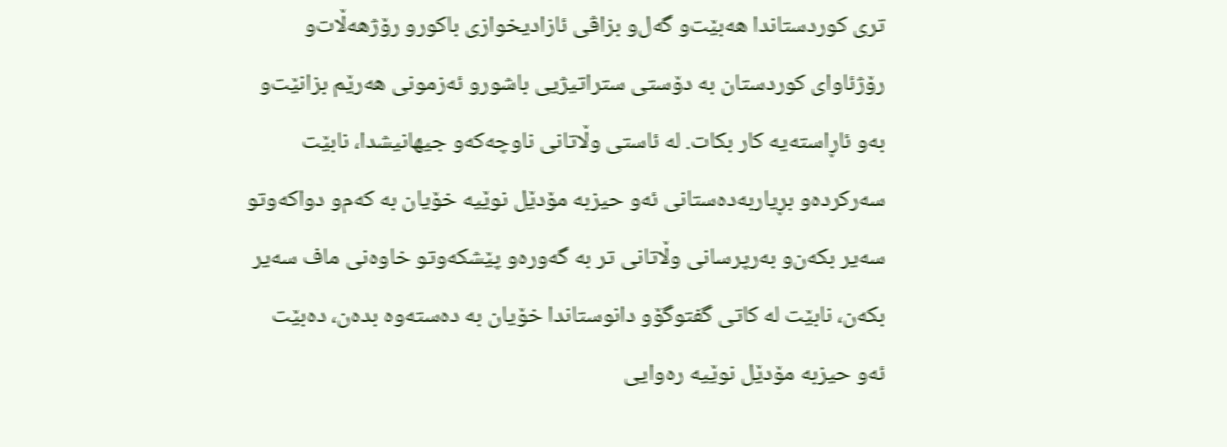تری‌ كوردستاندا هه‌بێت‌و گه‌ل‌و بزاڤی‌ ئازادیخوازی‌ باكور‌و رۆژهه‌ڵات‌و رۆژئاوای‌ كوردستان به‌ دۆستی‌ ستراتیژیی‌ باشور‌و ئه‌زمونی‌ هه‌رێم بزانێت‌و به‌و ئاڕاسته‌یه‌ كار بكات. له‌ ئاستی‌ وڵاتانی‌ ناوچه‌كه‌‌و جیهانیشدا، نابێت سه‌ركرده‌و بڕیاربه‌ده‌ستانی‌ ئه‌و حیزبه‌ مۆدێل نوێیه‌ خۆیان به‌ كه‌م‌و دواكه‌وتو سه‌یر بكه‌ن‌و به‌رپرسانی‌ وڵاتانی‌ تر به‌ گه‌وره‌‌و پێشكه‌وتو خاوه‌نی‌ ماف سه‌یر بكه‌ن، نابێت له‌ كاتی‌ گفتوگۆ‌و دانوستاندا خۆیان به‌ ده‌سته‌وه‌ بده‌ن، ده‌بێت ئه‌و حیزبه‌ مۆدێل نوێیه‌ ره‌وایی‌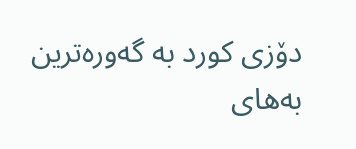دۆزی‌ كورد به‌ گه‌وره‌ترین به‌های‌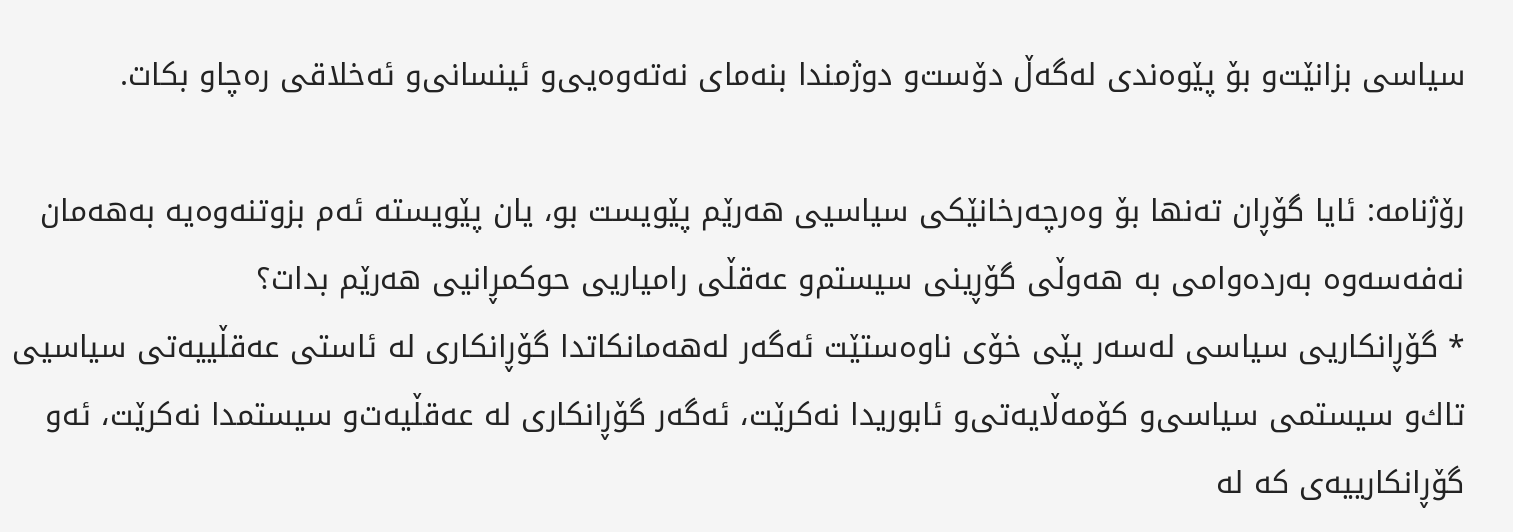سیاسی‌ بزانێت‌و بۆ پێوه‌ندی‌ له‌گه‌ڵ‌ دۆست‌و دوژمندا بنه‌مای‌ نه‌ته‌وه‌یی‌‌و ئینسانی‌‌و ئه‌خلاقی‌ ره‌چاو بكات.

رۆژنامه‌: ئایا گۆڕان ته‌نها بۆ وه‌رچه‌رخانێكی‌ سیاسیی‌ هه‌رێم پێویست بو، یان پێویسته‌ ئه‌م بزوتنه‌وه‌یه‌ به‌هه‌مان نه‌فه‌سه‌وه‌ به‌رده‌وامی‌ به‌ هه‌وڵی‌ گۆڕینی‌ سیستم‌و عه‌قڵی‌ رامیاریی‌ حوكمڕانیی‌ هه‌رێم بدات؟
* گۆڕانكاریی‌ سیاسی‌ له‌سه‌ر پێی‌ خۆی‌ ناوه‌ستێت ئه‌گه‌ر له‌هه‌مانكاتدا گۆڕانكاری‌ له‌ ئاستی‌ عه‌قڵییه‌تی‌ سیاسیی‌ تاك‌و سیستمی‌ سیاسی‌‌و كۆمه‌ڵایه‌تی‌‌و ئابوریدا نه‌كرێت، ئه‌گه‌ر گۆڕانكاری‌ له‌ عه‌قڵیه‌ت‌و سیستمدا نه‌كرێت، ئه‌و گۆڕانكارییه‌ی‌ كه‌ له‌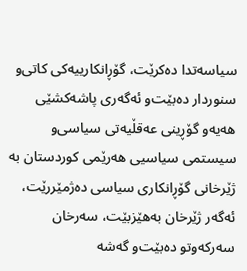سیاسه‌تدا ده‌كرێت، گۆڕانكارییه‌كی‌ كاتی‌‌و سنوردار ده‌بێت‌و ئه‌گه‌ری‌ پاشه‌كشێی‌ هه‌یه‌‌و گۆڕینی‌ عه‌قڵیه‌تی‌ سیاسی‌‌و سیستمی‌ سیاسیی‌ هه‌رێمی‌ كوردستان به‌ ژێرخانی‌ گۆڕانكاری‌ سیاسی‌ ده‌ژمێررێت، ئه‌گه‌ر ژێرخان به‌هێزبێت، سه‌رخان سه‌ركه‌وتو ده‌بێت‌و گه‌شه‌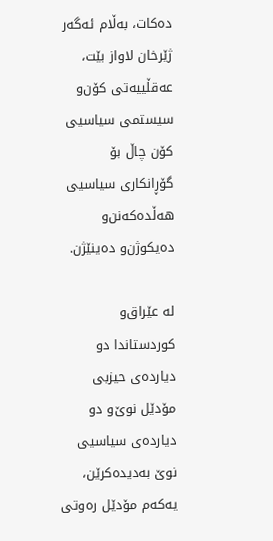ده‌كات، به‌ڵام ئه‌گه‌ر ژێرخان لاواز بێت، عه‌قڵییه‌تی‌ كۆن‌و سیستمی‌ سیاسیی‌ كۆن چاڵ‌ بۆ گۆڕانكاری‌ سیاسیی‌ هه‌ڵده‌كه‌نن‌و ده‌یكوژن‌و ده‌ینێژن.

له‌ عێراق‌و كوردستاندا دو دیارده‌ی‌ حیزبی‌ مۆدێل نوێ‌‌و دو دیارده‌ی‌ سیاسیی‌ نوێ‌ به‌دیده‌كرێن، یه‌كه‌م مۆدێل ره‌وتی‌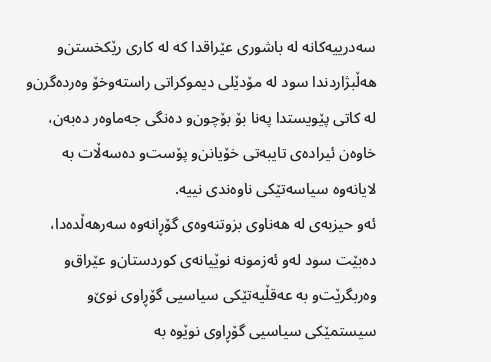سه‌درییه‌كانه‌ له‌ باشوری‌ عێراقدا كه‌ له‌ كاری‌ رێكخستن‌و هه‌ڵبژاردندا سود له‌ مۆدێلی‌ دیموكراتی‌ راسته‌وخۆ وه‌رده‌گرن‌و له‌ كاتی‌ پێویستدا په‌نا بۆ بۆچون‌و ده‌نگی‌ جه‌ماوه‌ر ده‌به‌ن، خاوه‌ن ئیراده‌ی‌ تایبه‌تی‌ خۆیانن‌و پۆست‌و ده‌سه‌ڵات به‌ لایانه‌وه‌ سیاسه‌تێكی‌ ناوه‌ندی‌ نییه‌.
ئه‌و حیزبه‌ی‌ له‌ هه‌ناوی‌ بزوتنه‌وه‌ی‌ گۆڕانه‌وه‌ سه‌رهه‌ڵده‌دا، ده‌بێت سود له‌و ئه‌زمونه‌ نوێیانه‌ی‌ كوردستان‌و عێراق‌و وه‌ربگرێت‌و به‌ عه‌قڵیه‌تێكی‌ سیاسیی‌ گۆڕاوی‌ نوێ‌‌و سیستمێكی‌ سیاسیی‌ گۆڕاوی‌ نوێوه‌ به‌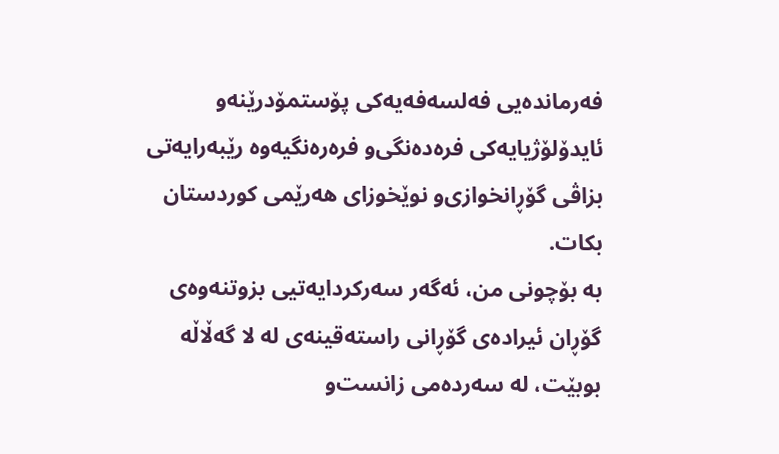فه‌رمانده‌یی‌ فه‌لسه‌فه‌یه‌كی‌ پۆستمۆدرێنه‌‌و ئایدۆلۆژیایه‌كی‌ فره‌ده‌نگی‌‌و فره‌ره‌نگیه‌وه‌ رێبه‌رایه‌تی‌ بزاڤی‌ گۆڕانخوازی‌‌و نوێخوزای‌ هه‌رێمی‌ كوردستان بكات.
به‌ بۆچونی‌ من، ئه‌گه‌ر سه‌ركردایه‌تیی‌ بزوتنه‌وه‌ی‌ گۆڕان ئیراده‌ی‌ گۆڕانی‌ راسته‌قینه‌ی‌ له‌ لا گه‌ڵاڵه‌ بوبێت، له‌ سه‌رده‌می‌ زانست‌و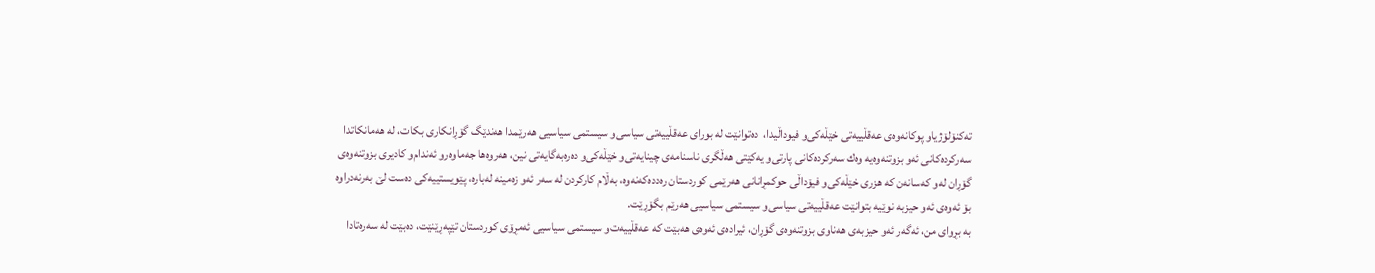ته‌كنۆلۆژیاو پوكانه‌وه‌ی‌ عه‌قڵییه‌تی‌ خێڵه‌كی‌‌و فیوداڵیدا،  ده‌توانێت له‌ بورای‌ عه‌قڵییه‌تی‌ سیاسی‌‌و سیستمی‌ سیاسیی هه‌رێمدا هه‌ندێگ گۆڕانكاری‌ بكات، له‌ هه‌مانكاتدا سه‌ركرده‌كانی‌ ئه‌و بزوتنه‌وه‌یه‌ وه‌ك سه‌ركرده‌كانی‌ پارتی‌‌و یه‌كێتی‌ هه‌ڵگری‌ ناسنامه‌ی‌ چینایه‌تی‌‌و خێڵه‌كی‌‌و ده‌ره‌به‌گایه‌تی نین، هه‌روه‌ها جه‌ماوه‌ر‌و ئه‌ندام‌و كادیری‌ بزوتنه‌وه‌ی‌ گۆڕان له‌و كه‌سانه‌ن كه‌ هزری‌ خێڵه‌كی‌‌و فیۆداڵی‌ حوكمڕانانی‌ هه‌رێمی‌ كوردستان ره‌دده‌كه‌نه‌وه‌، به‌ڵام كاركردن له‌ سه‌ر ئه‌و زه‌مینه‌ له‌باره‌، پێویستییه‌كی‌ ده‌ست لێ به‌رنه‌دراوه‌ بۆ ئه‌وه‌ی‌ ئه‌و حیزبه‌ نوێیه‌ بتوانێت عه‌قڵییه‌تی‌ سیاسی‌‌و سیستمی‌ سیاسیی‌ هه‌رێم بگۆڕێت.
به‌ بڕوای‌ من، ئه‌گه‌ر ئه‌و حیزبه‌ی‌ هه‌ناوی‌ بزوتنه‌وه‌ی‌ گۆڕان، ئیراده‌ی‌ ئه‌وه‌ی‌ هه‌بێت كه‌ عه‌قڵییه‌ت‌و سیستمی‌ سیاسیی‌ ئه‌مڕۆی‌ كوردستان تێپه‌ڕێنێت، ده‌بێت له‌ سه‌ره‌تادا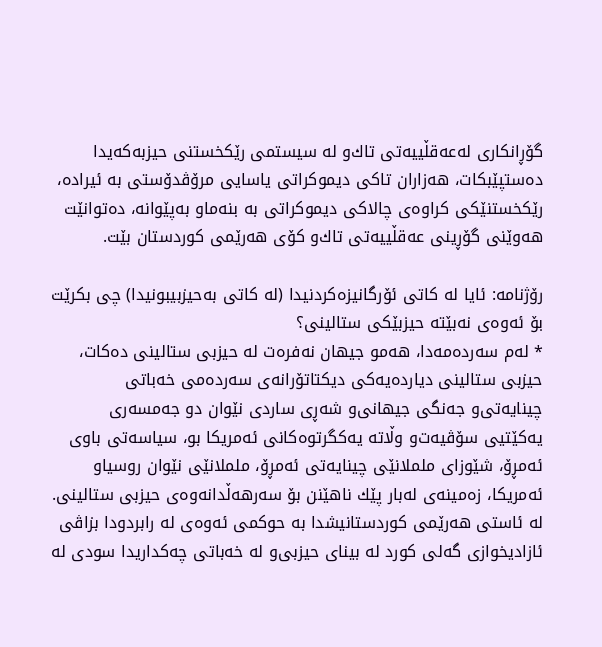گۆڕانكاری‌ له‌عه‌قڵییه‌تی‌ تاك‌و له‌ سیستمی‌ رێكخستنی‌ حیزبه‌كه‌یدا ده‌ستپێبكات، هه‌زاران تاكی‌ دیموكراتی‌ یاسایی‌ مرۆڤدۆستی‌ به‌ ئیراده‌، رێكخستنێكی‌ كراوه‌ی‌ چالاكی‌ دیموكراتی‌ به‌ بنه‌ماو به‌پێوانه‌، ده‌توانێت هه‌وێنی‌ گۆڕینی‌ عه‌قڵییه‌تی‌ تاك‌و كۆی‌ هه‌رێمی‌ كوردستان بێت.

رۆژنامه‌: ئایا له‌ كاتی‌ ئۆرگانیزه‌كردنیدا (له‌ كاتی‌ به‌حیزبیبونیدا) چی‌ بكرێت بۆ ئه‌وه‌ی‌ نه‌بێته‌ حیزبێكی‌ ستالینی‌؟
* له‌م سه‌رده‌مه‌دا، هه‌مو جیهان نه‌فره‌ت له‌ حیزبی‌ ستالینی‌ ده‌كات، حیزبی‌ ستالینی‌ دیارده‌یه‌كی‌ دیكتاتۆرانه‌ی‌ سه‌رده‌می‌ خه‌باتی‌ چینایه‌تی‌‌و جه‌نگی‌ جیهانی‌‌و شه‌ڕی‌ ساردی‌ نێوان دو جه‌مسه‌ری‌ یه‌كێتیی‌ سۆڤیه‌ت‌و وڵاته‌ یه‌كگرتوه‌كانی‌ ئه‌مریكا بو، سیاسه‌تی‌ باوی‌ ئه‌مڕۆ، شێوزای‌ ململانێی‌ چینایه‌تی‌ ئه‌مڕۆ، ململانێی‌ نێوان روسیاو ئه‌مریكا، زه‌مینه‌ی‌ له‌بار پێك ناهێنن بۆ سه‌رهه‌ڵدانه‌وه‌ی‌ حیزبی‌ ستالینی‌. له‌ ئاستی‌ هه‌رێمی‌ كوردستانیشدا به‌ حوكمی‌ ئه‌وه‌ی‌ له‌ رابردودا بزاڤی‌ ئازادیخوازی‌ گه‌لی‌ كورد له‌ بینای‌ حیزبی‌‌و له‌ خه‌باتی‌ چه‌كداریدا سودی‌ له‌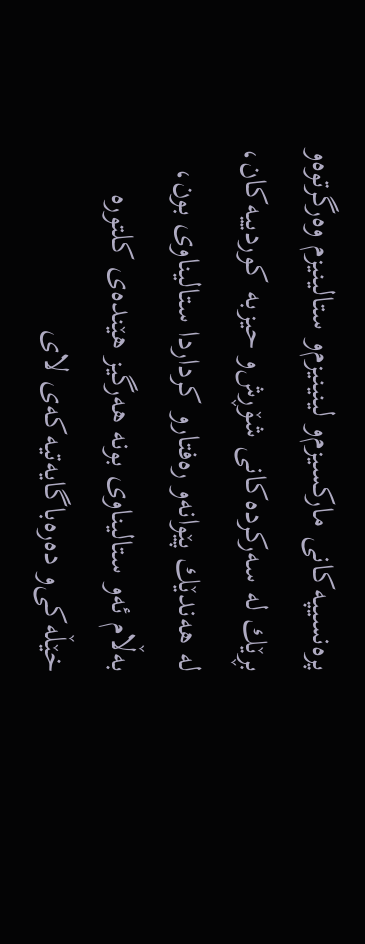پره‌نسیپه‌كانی‌ ماركسیزم‌و لینینیزم‌و ستالینیزم وه‌رگرتوه‌‌و بڕێك له‌ سه‌ركرده‌كانی‌ شۆڕش‌و حیزبه‌ كوردییه‌كان، له‌ هه‌ندێك پێوانه‌و ره‌فتار‌و كرداردا ستالیناوی‌ بون، به‌ڵام ئه‌و ستالیناوی‌ بونه‌ هه‌رگیز هێنده‌ی‌ كلتوره‌ خێڵه‌كی‌‌و ده‌ره‌باگایه‌تیه‌كه‌ی لای‌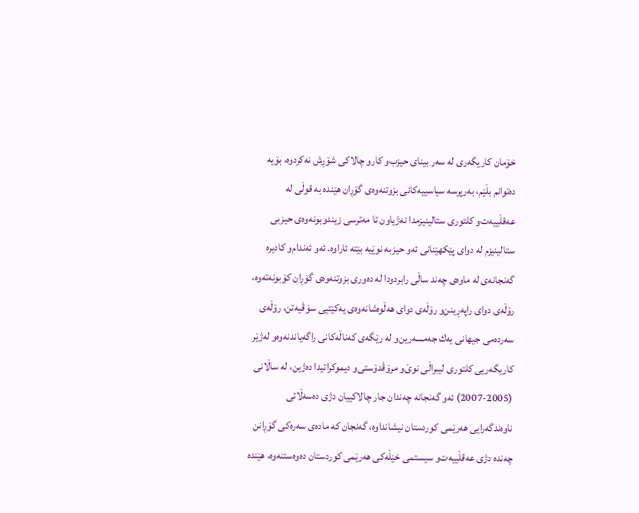خۆمان كاریگه‌ری‌ له‌ سه‌ر بینای‌ حیزب‌و كارو چالاكی‌ شۆڕش نه‌كردوه‌، بۆیه‌ ده‌توانم بڵێم، به‌رپرسه‌ سیاسییه‌كانی‌ بزوتنه‌وه‌ی‌ گۆڕان هێنده‌ به‌ قوڵی‌ له‌ عه‌قڵییه‌ت‌و كلتوری‌ ستالینیزمدا نه‌ژیاون تا مه‌ترسی‌ زیندوبونه‌وه‌ی‌ حیزبی‌ ستالینیزم له‌ دوای‌ پێكهێنانی‌ ئه‌و حیزبه‌ نوێیه‌ بێته‌ ئاراوه‌. ئه‌و ئه‌ندام‌و كادیره‌ گه‌نجانه‌ی‌ له‌ ماوه‌ی‌ چه‌ند ساڵی‌ رابردودا له‌ ده‌وری‌ بزوتنه‌وه‌ی‌ گۆڕان كۆبونه‌ته‌وه‌، رۆڵه‌ی‌ دوای‌ راپه‌ڕینن‌و رۆڵه‌ی‌ دوای‌ هه‌ڵوه‌شانه‌وه‌ی‌ یه‌كێتیی‌ سۆڤیه‌تن، رۆڵه‌ی‌ سه‌رده‌می‌ جیهانی‌ یه‌ك جه‌مسه‌رین‌و له‌ رێگه‌ی‌ كه‌ناڵه‌كانی‌ راگه‌یاندنه‌وه‌‌و له‌ژێر كاریگه‌ریی‌ كلتوری‌ لیبراڵی‌ نوێ‌‌و مرۆڤدۆستی‌‌و دیموكراتیدا ده‌ژین، له‌ ساڵانی‌ (2005-2007) ئه‌و گه‌نجانه‌ چه‌ندان جار چالاكییان دژی‌ ده‌سه‌ڵاتی‌ ناوه‌ندگه‌رایی‌ هه‌رێمی‌ كوردستان نیشانداوه‌، گه‌نجان كه‌ ماده‌ی‌ سه‌ره‌كی‌ گۆڕانن چه‌نده‌ دژی‌ عه‌قڵییه‌ت‌و سیستمی‌ خێڵه‌كی‌ هه‌رێمی‌ كوردستان ده‌وه‌ستنه‌وه‌، هێنده‌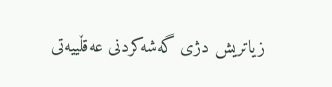زیاتریش دژی‌ گه‌شه‌كردنی‌ عه‌قڵییه‌تی‌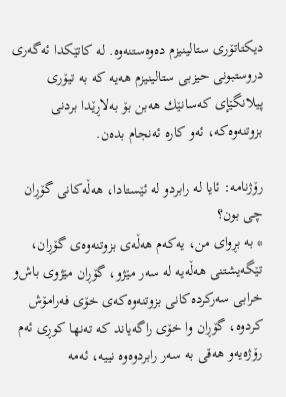دیكتاتۆری‌ ستالینیزم ده‌وه‌ستنه‌وه‌. له‌ كاتێكدا ئه‌گه‌ری‌ دروستبونی‌ حیزبی‌ ستالینیزم هه‌یه‌ كه‌ به‌ تیۆری‌ پیلانگێإی‌ كه‌سانێك هه‌بن بۆ به‌لاڕێدا بردنی‌ بزوتنه‌وه‌كه‌، ئه‌و كاره‌ ئه‌نجام بده‌ن.

رۆژنامه‌: ئایا له‌ رابردو له‌ ئێستادا، هه‌ڵه‌كانی‌ گۆڕان چی‌ بون؟
* به‌ بڕوای‌ من، یه‌كه‌م هه‌ڵه‌ی‌ بزوتنه‌وه‌ی‌ گۆڕان، تێگه‌یشتنی‌ هه‌ڵه‌یه‌ له‌ سه‌ر مێژو، گۆڕان مێژوی‌ باش‌و خرابی‌ سه‌ركرده‌كانی‌ بزوتنه‌وه‌كه‌ی‌ خۆی‌ فه‌رامۆش كردوه‌، گۆڕان وا خۆی‌ راگه‌یاند كه‌ ته‌نها كوڕی‌ ئه‌م رۆژه‌یه‌‌و هه‌قی‌ به‌ سه‌ر رابردوه‌وه‌ نییه‌، ئه‌مه‌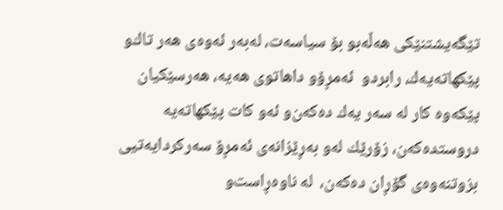تێگه‌یشتنێكی‌ هه‌ڵه‌بو بۆ سیاسه‌ت، له‌به‌ر ئه‌وه‌ی‌ هه‌ر تاك‌و پێكهاته‌یه‌ك، رابردو  ئه‌مڕۆو داهاتوی‌ هه‌یه‌، هه‌رسێكیان پێكه‌وه‌ كار له‌ سه‌ر یه‌ك ده‌كه‌ن‌و ئه‌و كات پێكهاته‌یه‌ دروستده‌كه‌ن، زۆرێك له‌و به‌ڕێزانه‌ی‌ ئه‌مڕۆ سه‌ركردایه‌تیی‌ بزوتنه‌وه‌ی‌ گۆڕان ده‌كه‌ن،  له‌ ناوه‌ڕاست‌و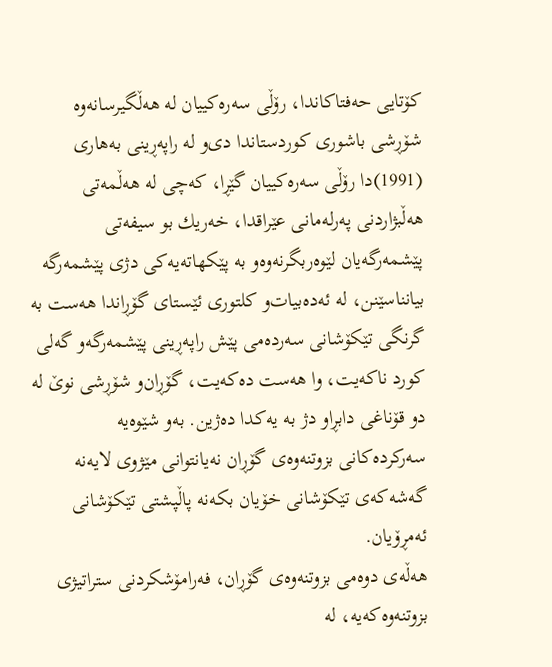كۆتایی‌ حه‌فتاكاندا، رۆڵی‌ سه‌ره‌كییان له‌ هه‌ڵگیرسانه‌وه‌ شۆڕشی‌ باشوری‌ كوردستاندا دی‌‌و له‌ راپه‌ڕینی‌ به‌هاری‌ (1991)دا رۆڵی‌ سه‌ره‌كییان گێڕا، كه‌چی‌ له‌ هه‌ڵمه‌تی‌ هه‌ڵبژاردنی‌ په‌رله‌مانی‌ عێراقدا، خه‌ریك بو سیفه‌تی‌ پێشمه‌رگه‌یان لێوه‌ربگرنه‌وه‌‌و به‌ پێكهاته‌یه‌كی‌ دژی‌ پێشمه‌رگه‌ بیانناسێنن، له‌ ئه‌ده‌بیات‌و كلتوری‌ ئێستای‌ گۆڕاندا هه‌ست به‌ گرنگی‌ تێكۆشانی‌ سه‌رده‌می‌ پێش راپه‌ڕینی‌ پێشمه‌رگه‌‌و گه‌لی‌ كورد ناكه‌یت، وا هه‌ست ده‌كه‌یت، گۆڕان‌و شۆڕشی‌ نوێ‌ له‌ دو قۆناغی‌ دابڕاو دژ به‌ یه‌كدا ده‌ژین. به‌و شێوه‌یه‌ سه‌ركرده‌كانی‌ بزوتنه‌وه‌ی‌ گۆڕان نه‌یانتوانی‌ مێژوی‌ لایه‌نه‌ گه‌شه‌كه‌ی‌ تێكۆشانی‌ خۆیان بكه‌نه‌ پاڵپشتی‌ تێكۆشانی‌ ئه‌مڕۆیان.
هه‌ڵه‌ی‌ دوه‌می‌ بزوتنه‌وه‌ی‌ گۆڕان، فه‌رامۆشكردنی‌ ستراتیژی‌ بزوتنه‌وه‌كه‌یه‌، له‌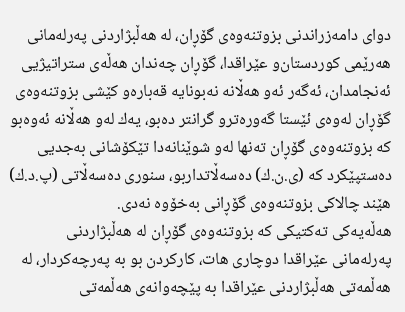دوای‌ دامه‌زراندنی‌ بزوتنه‌وه‌ی‌ گۆڕان، له‌ هه‌ڵبژاردنی‌ په‌رله‌مانی‌ هه‌رێمی‌ كوردستان‌و عێراقدا، گۆڕان چه‌ندان هه‌ڵه‌ی‌ ستراتیژیی‌ ئه‌نجامدان، ئه‌گه‌ر ئه‌و هه‌ڵانه‌ نه‌بونایه‌ قه‌باره‌‌و كێشی‌ بزوتنه‌وه‌ی‌ گۆڕان له‌وه‌ی‌ ئێستا گه‌وره‌تر‌و گرانتر ده‌بو، یه‌ك له‌و هه‌ڵانه‌ ئه‌وه‌بو كه‌ بزوتنه‌وه‌ی‌ گۆڕان ته‌نها له‌و شوێنانه‌دا تێكۆشانی‌ به‌جدیی‌ ده‌ستپێكرد كه‌ (ی‌.ن.ك) ده‌سه‌ڵاتداربو، سنوری‌ ده‌سه‌ڵاتی‌ (پ.د.ك) هێند چالاكی‌ بزوتنه‌وه‌ی‌ گۆڕانی‌ به‌خۆوه‌ نه‌دی‌.
هه‌ڵه‌یه‌كی‌ ته‌كتیكی‌ كه‌ بزوتنه‌وه‌ی‌ گۆڕان له‌ هه‌ڵبژاردنی‌ په‌رله‌مانی‌ عێراقدا دوچاری‌ هات، كاركردن بو به‌ په‌رچه‌كردار، له‌ هه‌ڵمه‌تی‌ هه‌ڵبژاردنی‌ عێراقدا به‌ پێچه‌وانه‌ی‌ هه‌ڵمه‌تی‌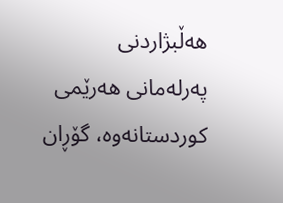هه‌ڵبژاردنی‌ په‌رله‌مانی‌ هه‌رێمی‌ كوردستانه‌وه‌، گۆڕان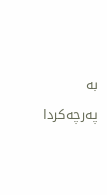به‌ په‌رچه‌كردا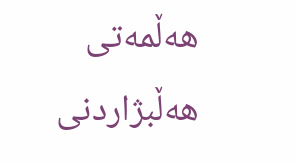هه‌ڵمه‌تی‌ هه‌ڵبژاردنی‌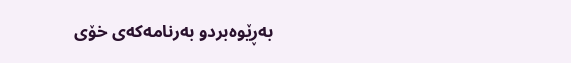به‌ڕێوه‌برد‌و به‌رنامه‌كه‌ی‌ خۆی‌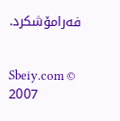فه‌رامۆشكرد.


Sbeiy.com © 2007